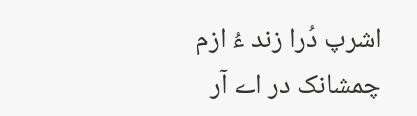اشرپ دُرا زند ءُ ازم
چمشانک در اے آر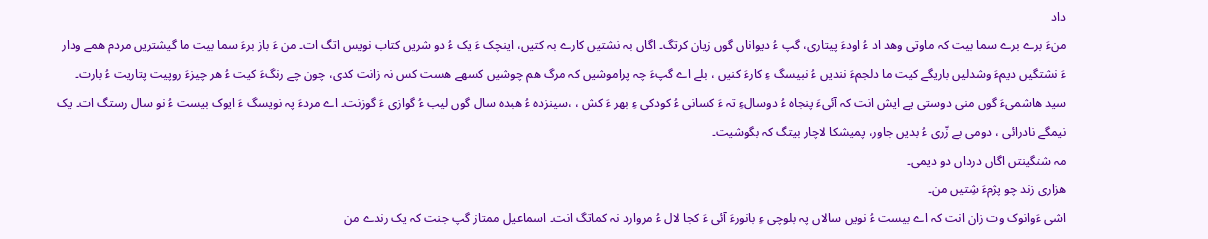داد
منءَ برے برے سما بیت کہ ماوتی وھد اد ءُ اودءَ پیتاری، گپ ءُ دیواناں گوں زیان کرتگ۔ اگاں بہ نشتیں کارے بہ کتیں، اینچک ءَ یک ءُ دو شریں کتاب نویس اتگ ات۔ من ءَ باز برءَ سما بیت ما گیشتریں مردم ھمے ودار ءَ نشتگیں دیمءَ وشدلیں باریگے کیت ما دلجمءَ نندیں ءُ نبیسگ ءِ کارءَ کنیں ، بلے اے گپءَ چہ پراموشیں کہ مرگ ھم چوشیں کسھے ھست کس نہ زانت کدی، چون چے رنگءَ کیت ءُ ھر چیزءَ روپیت پتاریت ءُ بارت۔ سید ھاشمیءَ گوں منی دوستی یے ایش انت کہ آئیءَ پنجاہ ءُ دوسالءِ تہ ءَ کسانی ءُ کودکی ءِ بھر ءَ کش ، ،سینزدہ ءُ ھبدہ سال گوں لیب ءُ گوازی ءَ گوزنت۔ اے مردءَ پہ نویسگ ءَ ایوک بیست ءُ نو سال رستگ ات۔ یک نیمگے نادرائی ، دومی بے زّری ءُ بدیں جاور، پمیشکا لاچار بیتگ کہ بگوشیت۔
مہ شنگینتں اگاں درداں دو دیمی۔
ھزاری زند چو پژمءَ شِتیں من۔
اشی ءَوانوک وت زان انت کہ اے بیست ءُ نویں سالاں پہ بلوچی ءِ بانورءَ آئی ءَ کجا لال ءُ مروارد نہ کماتگ انت۔ اسماعیل ممتاز گپ جنت کہ یک رندے من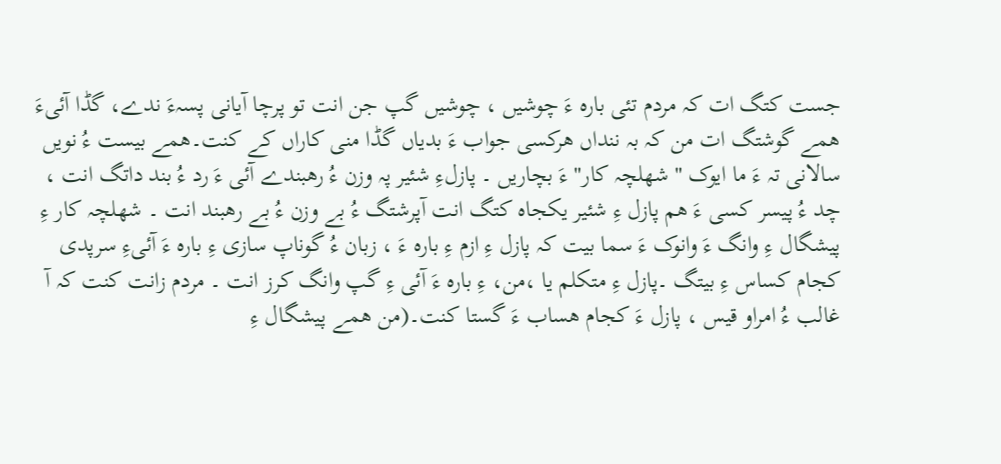جست کتگ ات کہ مردم تئی بارہ ءَ چوشیں ، چوشیں گپ جن انت تو پرچا آیانی پسہءَ ندے، گڈا آئیءَ ھمے گوشتگ ات من کہ بہ ننداں ھرکسی جواب ءَ بدیاں گڈا منی کاراں کے کنت۔ھمے بیست ءُ نویں سالانی تہ ءَ ما ایوک " شھلچہ کار" ءَ بچاریں ۔ پازلءِ شئیر پہ وزن ءُ رھبندے آئی ءَ رد ءُ بند داتگ انت ، چد ءُ پیسر کسی ءَ ھم پازل ءِ شئیر یکجاہ کتگ انت آپرشتگ ءُ بے وزن ءُ بے رھبند انت ۔ شھلچہ کار ءِ پیشگال ءِ وانگ ءَ وانوک ءَ سما بیت کہ پازل ءِ ازم ءِ بارہ ءَ ، زبان ءُ گوناپ سازی ءِ بارہ ءَ آئیءِ سرپدی کجام کساس ءِ بیتگ ۔پازل ءِ متکلم یا ،من، ءِ بارہ ءَ آئی ءِ گپ وانگ کرز انت ۔ مردم زانت کنت کہ آ غالب ءُ امراو قیس ، پازل ءَ کجام ھساب ءَ گستا کنت۔(من ھمے پیشگال ءِ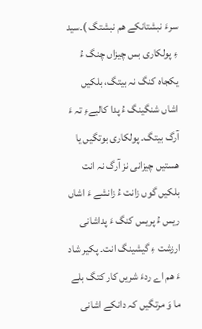سرءَ نبشتانکے ھم نبشتگ )۔سید ءِ پولکاری بس چیزاں چنگ ءُ یکجاہ کنگ نہ بیتگ، بلکیں اشاں شنگینگ ءُ پدا کالبےءِ تہ ءَ آرگ بیتگ۔ پولکاری بوتگیں یا ھستیں چیزانی نز آرگ نہ انت بلکیں گوں زانت ءُ زانشے ءَ اشاں ریس ءُ پریس کنگ ءَ پداشانی ارزشت ءِ گیشینگ انت۔ پکیر شاد ءَ ھم اے ردءَ شریں کار کتگ بلے ما وَ مرتگیں کہ دانکے اشانی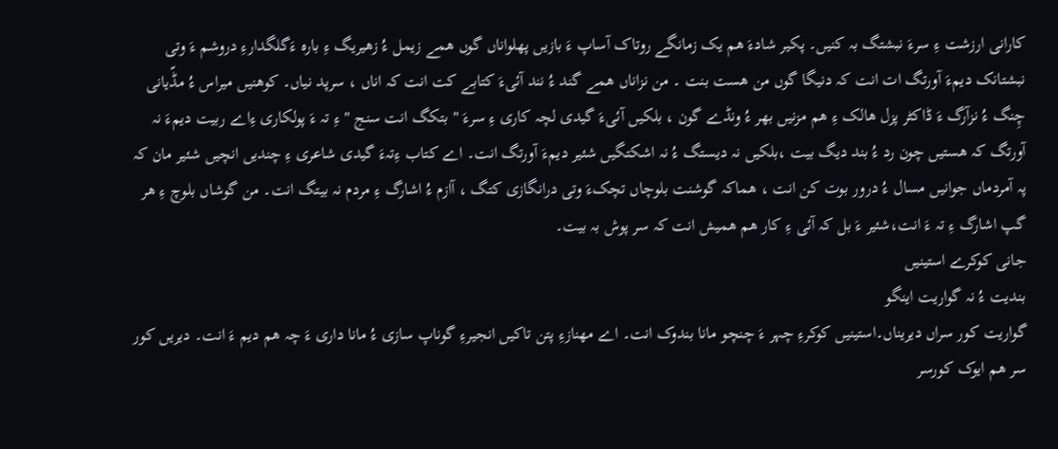کارانی ارزشت ءِ سرءَ نبشتگ بہ کنیں۔ پکیر شادءَ ھم یک زمانگے روتاک آساپ ءَ بازیں پھلواناں گوں ھمے زیمل ءُ زھیریگ ءِ بارہ ءَگلگدارءِ دروشم ءَ وتی نبشتانک دیمءَ آورتگ ات انت کہ دنیگا گوں من ھست بنت ۔ من نزاناں ھمے گند ءُ نند آئیءَ کتابے کت انت کہ اناں ، سرپد نیاں۔ کوھنیں میراس ءُ مڈّیانی چِنگ ءُ نزآرگ ءَ ڈاکٹر پزل ھالک ءِ ھم مزنیں بھر ءُ ونڈے گون ، بلکیں آئیءَ گیدی لچہ کاری ءِ سرءَ " بتکگ انت سنج " ءِ تہ ءَ پولکاری ءِاے ربیت دیمءَ نہ آورتگ کہ ھستیں چون رد ءُ بند دیگ بیت ،بلکیں نہ دیستگ ءُ نہ اشکتگیں شئیر دیمءَ آورتگ انت۔ اے کتاب ءِتہءَ گیدی شاعری ءِ چندیں انچیں شئیر مان کہ پہ آمردماں جوانیں مسال ءُ درور بوت کن انت ، ھماکہ گوشنت بلوچاں تچکءَ وتی درانگازی کتگ ، آازم ءُ اشارگ ءِ مردم نہ بیتگ انت۔ من گوشاں بلوچ ءِ ھر گپ اشارگ ءِ تہ ءَ انت،شئیر ءَ بل کہ آئی ءِ کار ھم ھمیش انت کہ سر پوش بہ بیت۔
جانی کوکرے استینیں
بندیت ءُ نہ گواریت اینگو
گواریت کور سراں دیریناں۔استینیں کوکرءِ چہر ءَ چنچو مانا بندوک انت۔ اے مھنازءِ پتن تاکیں انجیرءِ گوناپ سازی ءُ مانا داری ءَ چہ ھم دیم ءَ انت۔ دیریں کور سر ھم ایوک کورسر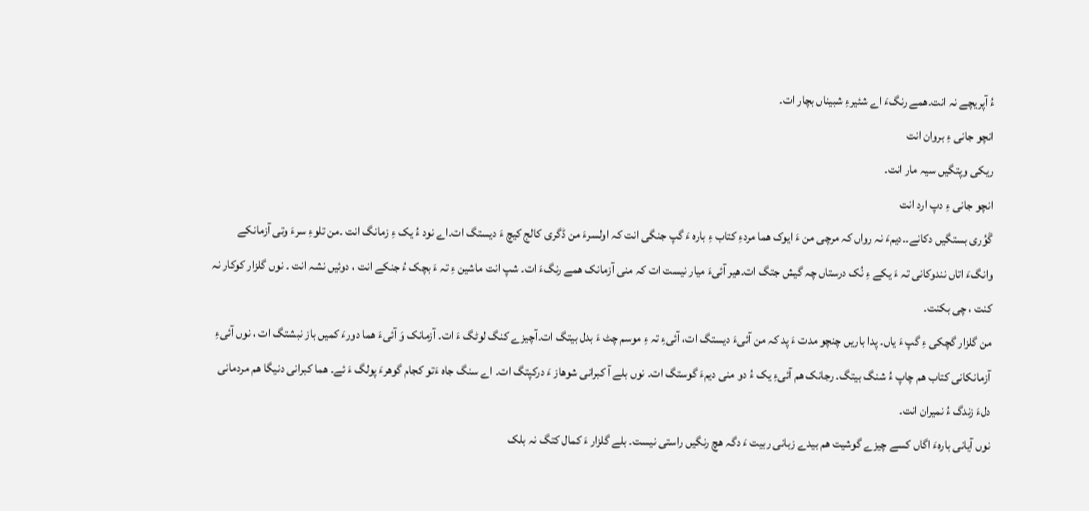ءُ آپریچے نہ انت۔ھمے رنگءَ اے شئیرءِ شبیناں بچار ات۔
انچو جانی ءِ بروان انت
ریکی وپتگیں سیہ مار انت۔
انچو جانی ءِ دپ ارد انت
گَوُری بستگیں دکانے۔۔دیمءَ نہ رواں کہ مرچی من ءَ ایوک ھما مردءِ کتاب ءِ بارہ ءَ گپ جنگی انت کہ اولسرءَ من ڈگری کالج کیچ ءَ دیستگ ات۔اے نود ءُ یک ءِ زمانگ انت ۔من تلوءِ سرءَ وتی آزمانکے وانگءَ اتاں نندوکانی تہ ءَ یکے ءِ نُک درستاں چہ گیش جتگ ات۔ھیر آئیءَ میار نیست ات کہ منی آزمانک ھمے رنگءَ ات۔ شپ انت ماشین ءِ تہ ءَ بچک ءُ جنکے انت ، دوئیں نشہ انت ۔ نوں گلزار کوکار نہ کنت ، چی بکنت۔
من گلزار گچکی ءِ گپ ءَ یاں۔ پدا باریں چنچو مدت ءَ پد کہ من آئیءَ دیستگ ات، آئیءِ تہ ءِ موسم چٹ ءَ بدل بیتگ ات۔آچیزے کنگ لوٹگ ءَ ات۔ آزمانک وَ آئیءَ ھما دورءَ کمیں باز نبشتگ ات ، نوں آئیءِ آزمانکانی کتاب ھم چاپ ءُ شنگ بیتگ۔ رجانک ھم آئیءِ یک ءُ دو منی دیمءَ گوستگ ات۔ نوں بلے آ کبرانی شوھاز ءَ درکپتگ ات۔ اے سنگ جاہ ءَتو کجام گوھرءَ پولگ ءَ ئے۔ ھما کبرانی دنیگا ھم مردمانی دلءَ زندگ ءُ نمیران انت۔
نوں آیانی بارہءَ اگاں کسے چیزے گوشیت ھم بیدے زبانی ربیت ءَ دگہ ھچ رنگیں راستی نیست۔ بلے گلزار ءَ کمال کتگ نہ بلک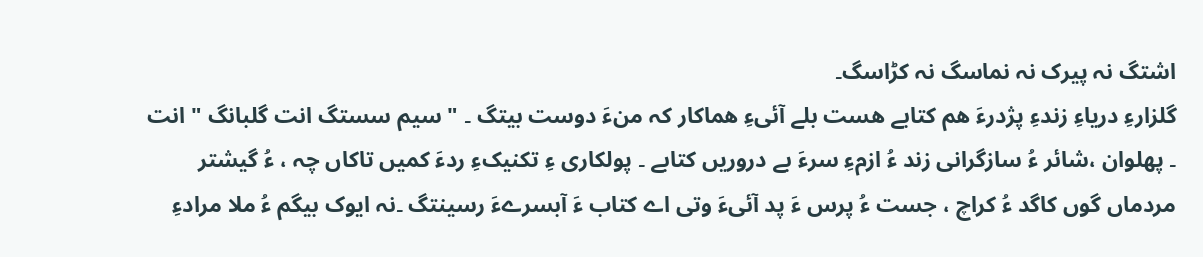اشتگ نہ پیرک نہ نماسگ نہ کڑاسگ۔
گلزارءِ دریاءِ زندءِ پژدرءَ ھم کتابے ھست بلے آئیءِ ھماکار کہ منءَ دوست بیتگ ۔ " سیم سستگ انت گلبانگ " انت ۔ پھلوان ،شائر ءُ سازگرانی زند ءُ ازمءِ سرءَ بے دروریں کتابے ۔ پولکاری ءِ تکنیکءِ ردءَ کمیں تاکاں چہ ، ءُ گیشتر مردماں گوں کاگد ءُ کراچ ، جست ءُ پرس ءَ پد آئیءَ وتی اے کتاب ءَ آبسرےءَ رسینتگ ۔نہ ایوک بیگم ءُ ملا مرادءِ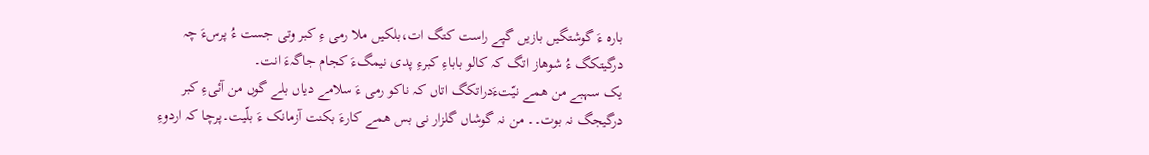بارہ ءَ گوشتگیں بازیں گپے راست کتگ ات،بلکیں ملا رمی ءِ کبر وتی جست ءُ پرسءَ چہ درگیتکگ ءُ شوھاز اتگ کہ کالو باباءِ کبرءِ پدی نیمگءَ کجام جاگہءَ انت۔
یک سہبے من ھمے نیّتءَدراتکگ اتاں کہ ناکو رمی ءَ سلامے دیاں بلے گوں من آئیءِ کبر درگیجگ نہ بوت۔۔ من نہ گوشاں گلزار نی بس ھمے کارءَ بکنت آزمانک ءَ بلّیت۔پرچا کہ اردوءِ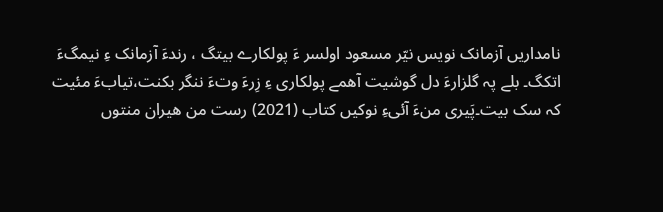نامداریں آزمانک نویس نیّر مسعود اولسر ءَ پولکارے بیتگ ، رندءَ آزمانک ءِ نیمگءَ اتکگ۔ بلے پہ گلزارءَ دل گوشیت آھمے پولکاری ءِ زِرءَ وتءَ ننگر بکنت،تیابءَ مئیت کہ سک بیت۔پَیری منءَ آئیءِ نوکیں کتاب (2021) رست من ھیران منتوں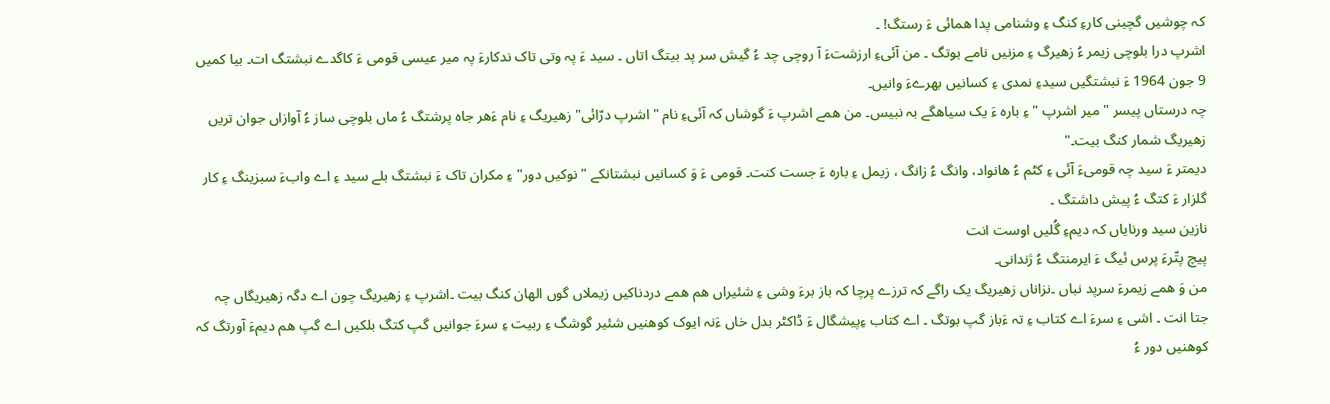کہ چوشیں گچینی کارءِ کنگ ءِ وشنامی پدا ھمائی ءَ رستگ! ۔
اشرپ درا بلوچی زیمر ءُ زھیرگ ءِ مزنیں نامے بوتگ ۔ من آئیءِ ارزشتءَ آ روچی چد ءُ گیش سر پد بیتگ اتاں ۔ سید ءَ پہ وتی تاک ندکارءَ پہ میر عیسی قومی ءَ کاگدے نبشتگ ات۔ بیا کمیں
9 جون 1964 ءَ نبشتگیں سیدءِ نمدی ءِ کسانیں بھرےءَ وانیں۔
چہ درستاں پیسر " میر اشرپ " ءِ بارہ ءَ یک سیاھگے بہ نبیس۔ من ھمے اشرپ ءَ گوشاں کہ آئیءِ نام " اشرپ درّائی" زھیریگ ءِ نام ءَھر جاہ پرشتگ ءُ ماں بلوچی ساز ءُ آوازاں جوان تریں زھیریگ شمار کنگ بیت۔"
دیمتر ءَ سید چہ قومیءَ آئی ءِ کٹم ءُ ھانواد، وانگ ءُ زانگ ، زیمل ءِ بارہ ءَ جست کنت۔ قومی ءَ وَ کسانیں نبشتانکے " نوکیں دور" ءِ مکران تاک ءَ نبشتگ بلے سید ءِ اے وابءَ سبزینگ ءِ کار گلزار ءَ کتگ ءُ پیش داشتگ ۔
نازین سید ورنایاں کہ دیمءِ گُلیں اوست انت
پیچ پتّرءَ پرس ئیگ ءَ ایرمنتگ ءُ ژندانی۔
من وَ ھمے زیمرءَ سرپد نباں ۔نزاناں زھیریگ یک راگے کہ ترزے پرچا کہ باز برءَ وشی ءِ شئیراں ھم ھمے دردناکیں زیملاں گوں الھان کنگ بیت ۔اشرپ ءِ زھیریگ چون اے دگہ زھیریگاں چہ جتا انت ۔ اشی ءِ سرءَ اے کتاب ءِ تہ ءَباز گپ بوتگ ۔ اے کتاب ءِپیشگال ءَ ڈاکٹر بدل خاں ءَنہ ایوک کوھنیں شئیر گوشگ ءِ ربیت ءِ سرءَ جوانیں گپ کتگ بلکیں اے گپ ھم دیمءَ آورتگ کہ کوھنیں دور ءُ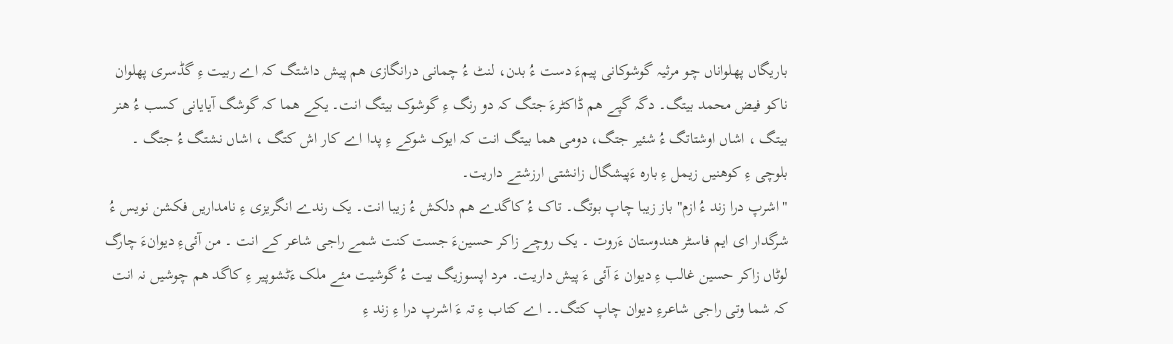باریگاں پھلواناں چو مرثیہ گوشوکانی پیمءَ دست ءُ بدن، لنٹ ءُ چمانی درانگازی ھم پیش داشتگ کہ اے ربیت ءِ گڈسری پھلوان ناکو فیض محمد بیتگ۔ دگہ گپے ھم ڈاکٹرءَ جتگ کہ دو رنگ ءِ گوشوک بیتگ انت۔ یکے ھما کہ گوشگ آیایانی کسب ءُ ھنر بیتگ ، اشاں اوشتاتگ ءُ شئیر جتگ، دومی ھما بیتگ انت کہ ایوک شوکے ءِ پدا اے کار اش کتگ ، اشاں نشتگ ءُ جتگ ۔ بلوچی ءِ کوھنیں زیمل ءِ بارہ ءَپیشگال زانشتی ارزشتے داریت۔
"اشرپ درا زند ءُ ازم" باز زیبا چاپ بوتگ۔ تاک ءُ کاگدے ھم دلکش ءُ زیبا انت۔ یک رندے انگریزی ءِ نامداریں فکشن نویس ءُ شرگدار ای ایم فاسٹر ھندوستان ءَروت ۔ یک روچے زاکر حسینءَ جست کنت شمے راجی شاعر کے انت ۔ من آئیءِ دیوانءَ چارگ لوٹاں زاکر حسین غالب ءِ دیوان ءَ آئی ءَ پیش داریت۔ مرد اپسوزیگ بیت ءُ گوشیت مئے ملک ءَٹشوپیر ءِ کاگد ھم چوشیں نہ انت کہ شما وتی راجی شاعرءِ دیوان چاپ کتگ۔۔ اے کتاب ءِ تہ ءَ اشرپ درا ءِ زند ءِ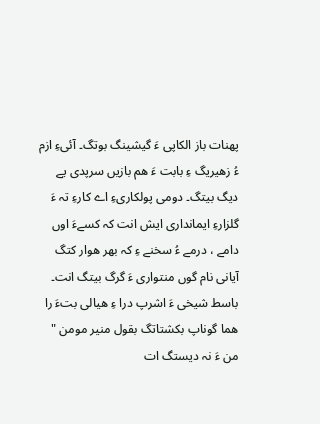پھنات باز الکاپی ءَ گیشینگ بوتگ۔ آئیءِ ازم ءُ زھیریگ ءِ بابت ءَ ھم بازیں سرپدی یے دیگ بیتگ۔ دومی پولکاریءِ اے کارءِ تہ ءَ گلزارءِ ایمانداری ایش انت کہ کسےءَ اوں دامے ، درمے ءُ سخنے ءِ کہ بھر ھوار کتگ آیانی نام گوں منتواری ءَ گرگ بیتگ انت۔ باسط شیخی ءَ اشرپ درا ءِ ھیالی بتءَ را ھما گوناپ بکشتاتگ بقول منیر مومن " من ءَ نہ دیستگ ات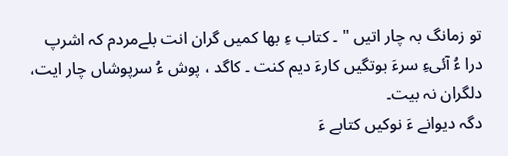تو زمانگ بہ چار اتیں " ۔ کتاب ءِ بھا کمیں گران انت بلےمردم کہ اشرپ درا ءُ آئیءِ سرءَ بوتگیں کارءَ دیم کنت ۔ کاگد ، پوش ءُ سرپوشاں چار ایت، دلگران نہ بیت۔
دگہ دیوانے ءَ نوکیں کتابے ءَ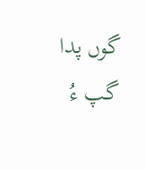گوں پدا گپ ءُ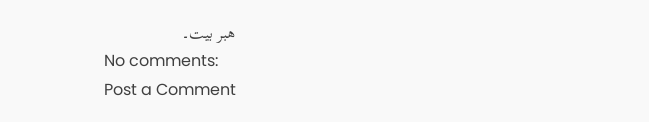ھبر بیت۔
No comments:
Post a Comment